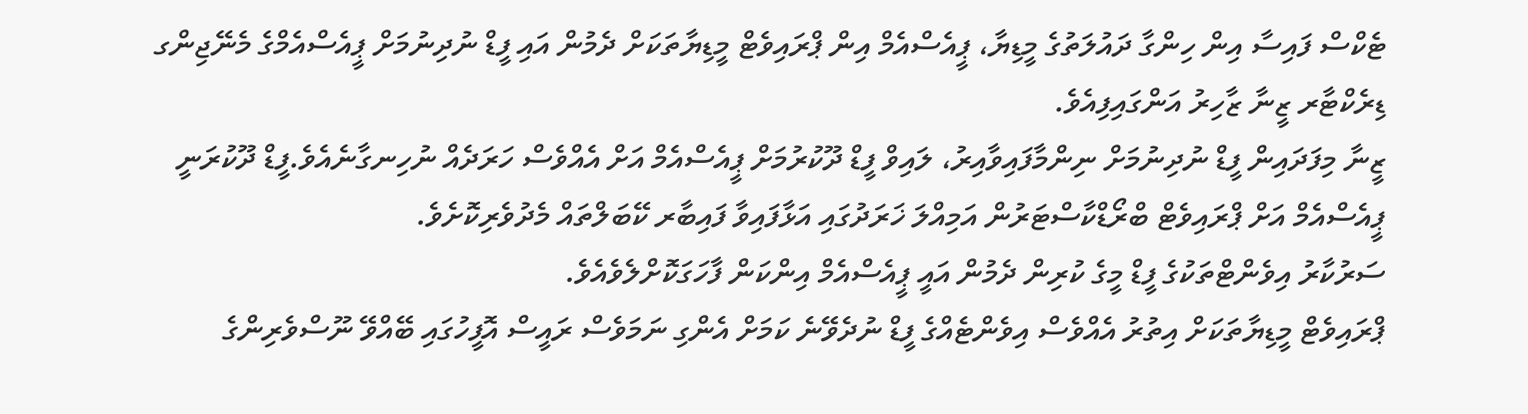ޓެކްސް ފައިސާ އިން ހިންގާ ދައުލަތުގެ މީޑިޔާ، ޕީއެސްއެމް އިން ޕްރައިވެޓް މީޑިޔާތަކަށް ދެމުން އައި ފީޑް ނުދިނުމަށް ޕީއެސްއެމްގެ މެނޭޖިންގ ޑިރެކްޓާރ ޒީނާ ޒާހިރު އަންގައިފިއެވެ.
ޒީނާ މިފަދައިން ފީޑް ނުދިނުމަށް ނިންމާފައިވާއިރު، ލައިވް ފީޑް ދޫކުރުމަށް ޕީއެސްއެމް އަށް އެއްވެސް ހަރަދެއް ނުހިނގާނެއެވެ.ފީޑް ދޫކުރަނީ ޕީއެސްއެމް އަށް ޕްރައިވެޓް ބްރޯޑްކާސްޓަރުން އަމިއްލަ ޚަރަދުގައި އަޅާފައިވާ ފައިބާރ ކޭބަލްތައް މެދުވެރިކޮށެވެ.
ސަރުކާރު އިވެންޓްތަކުގެ ފީޑް މީގެ ކުރިން ދެމުން އައީ ޕީއެސްއެމް އިންކަން ފާހަގަކޮށްލެވެއެވެ.
ޕްރައިވެޓް މީޑިޔާތަކަށް އިތުރު އެއްވެސް އިވެންޓެއްގެ ފީޑް ނުދެވޭނެ ކަމަށް އެންގި ނަމަވެސް ރައީސް އޮފީހުގައި ބޭއްވޭ ނޫސްވެރިންގެ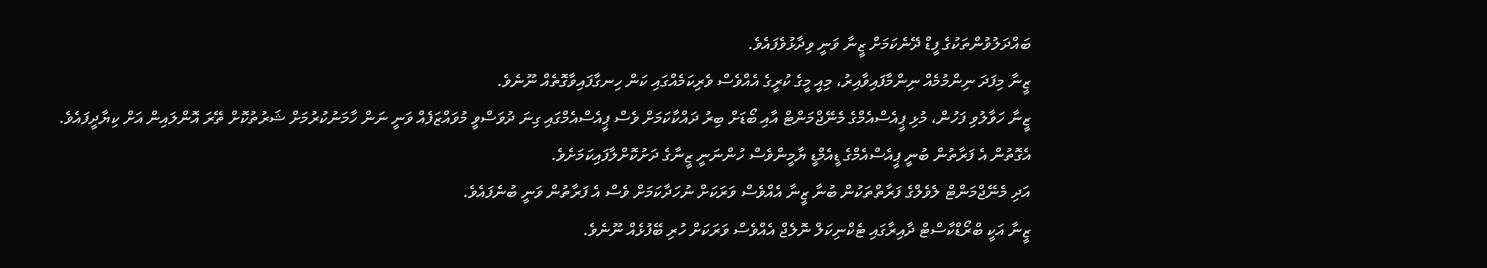ބައްދަލުވުންތަކުގެ ފީޑް ދޭނެކަމަށް ޒީނާ ވަނީ ވިދާޅުވެފައެވެ.
ޒީނާ މިފަދަ ނިންމުމެއް ނިންމާފައިވާއިރު، މިއީ މީގެ ކުރީގެ އެއްވެސް ވެރިކަމެއްގައި ކަން ހިނގާފައިވާގޮތެއް ނޫނެވެ.
ޒީނާ ހަވާލުވި ފަހުން، މުޅި ޕީއެސްއެމްގެ މެނޭޖްމަންޓް އާއި ބޯޑަށް ބިރު ދައްކާކަމަށް ވެސް ޕީއެސްއެމްގައި ގިނަ ދުވަސްވީ މުވައްޒަފެއް ވަނީ ނަން ހާމަނުކުރުމަށް ޝަރުތުކޮށް ތޭރަ އޮންލައިން އަށް ކިޔާދީފައެވެ.
އެގޮތުން އެ ފަރާތުން ބުނީ ޕީއެސްއެމްގެ ޑީއެމްޑީ ޔާމީންވެސް ހުންނަނީ ޒީނާގެ ދަށުކޮށްލާފައިކަމަށެވެ.
އަދި މެނޭޖްމަންޓް ލެވެލްގެ ފަރާތްތަކުން ބުނާ ޒީނާ އެއްވެސް ވަރަކަށް ނުހަދާކަމަށް ވެސް އެ ފަރާތުން ވަނީ ބުނެފައެވެ.
ޒީނާ އަކީ ބްރޯޑްކާސްޓް ދާއިރާގައި ޓެކްނިކަލް ނޮލެޖް އެއްވެސް ވަރަކަށް ހުރި ބޭފުޅެއް ނޫނެވެ.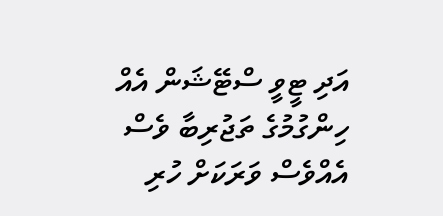އަދި ޓީވީ ސްޓޭޝަން އެއް ހިންގުމުގެ ތަޖުރިބާ ވެސް އެއްވެސް ވަރަކަށް ހުރި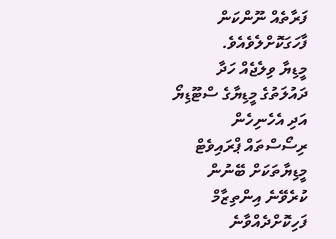ފަރާތެއް ނޫންކަން ފާހަގަކޮށްލެވެއެވެ.
މީޑިޔާ ވިލެޖެއް ހަދާ ދައުލަތުގެ މީޑިޔާގެ ސްޓޫޑިޔޯ އަދި އެހެނިހެން ރިސޯސްތައް ޕްރައިވެޓް މީޑިޔާތަކަށް ބޭނުން ކުރެވޭނެ އިންތިޒާމް ފަހިކޮށްދެއްވާނެ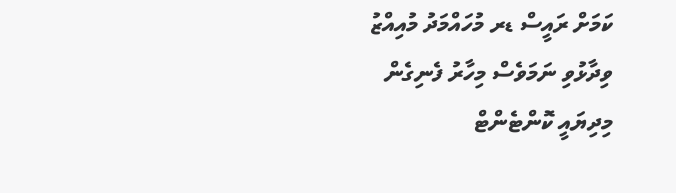ކަމަށް ރައީސް ޑރ މުހައްމަދު މުއިއްޒު ވިދާޅުވި ނަމަވެސް މިހާރު ފެނިގެން މިދިޔައީ ކޮންޓެންޓް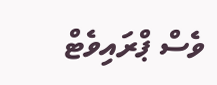ވެސް ޕްރައިވެޓް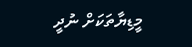މީޑިޔާތަކަށް ނުދީ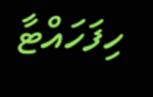ހިފަހައްޓާ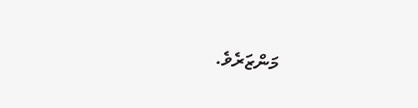މަންޒަރެވެ.